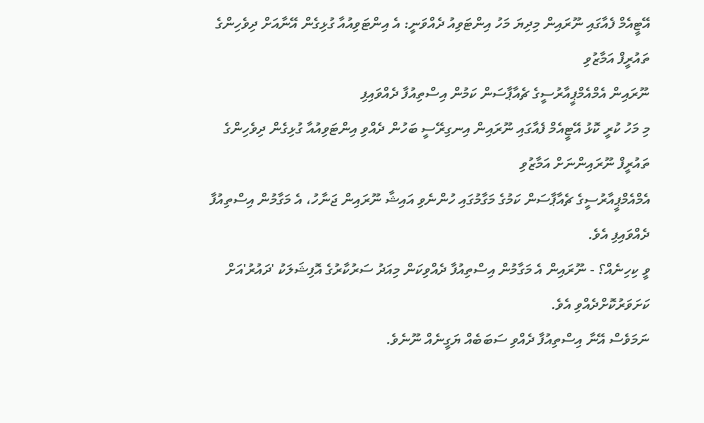އޭޓީއެމް ފެއާގައި ނޫރައިން މިދިޔަ މަހު އިންޓަވިއު ދެއްވަނީ: އެ އިންޓަވިއުއާ ގުޅިގެން އޭނާއަށް ދިވެހިންގެ ތައުރީފް އަމާޒުވި
ނޫރައިން އެމްއެމްޕީއާރުސީގެ ޗެއާޕާސަން ކަމުން އިސްތިއުފާ ދެއްވައިފި
މި މަހު ކުރީ ކޮޅު އޭޓީއެމް ފެއާގައި ނޫރައިން އިނގިރޭސީ ބަހުން ދެއްވި އިންޓަވިއުއާ ގުޅިގެން ދިވެހިންގެ ތައުރީފް ނޫރައިންނަށް އަމާޒުވި
އެމްއެމްޕީއާރުސީގެ ޗެއާޕާސަން ކަމުގެ މަގާމުގައި ހުންނެވި އައިޝާ ނޫރައިން ޖަނާހު، އެ މަގާމުން އިސްތިއުފާ ދެއްވައިފި އެވެ.
ވީ ކިހިނެއް؟ - ނޫރައިން އެ މަގާމުން އިސްތިއުފާ ދެއްވިކަން މިއަދު ސަރުކާރުގެ އޮފިޝަލަކު 'ދައުރު'އަށް ކަށަވަރުކޮށްދެއްވި އެވެ.
ނަމަވެސް އޭނާ އިސްތިއުފާ ދެއްވި ސަބަބެއް ޔަގީނެއް ނޫނެވެ.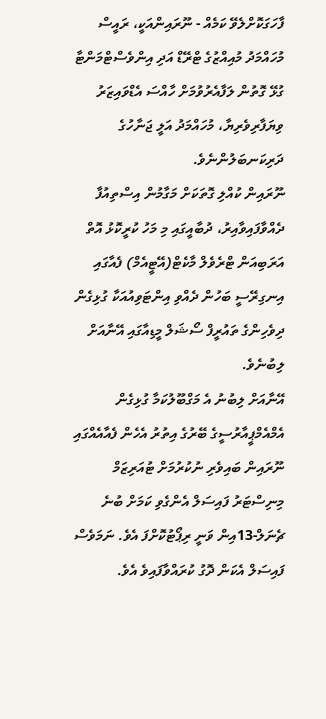ފާހަގަކޮށްލެވޭ ކަމެއް - ނޫރައިންއަކީ، ރައީސް މުހައްމަދު މުއިއްޒުގެ ޓްރޭޑް އަދި އިންވެސްޓްމަންޓާ ގުޅޭ ގޮތުން ލަފާއެރުވުމަށް ހާއްސަ އެޑްވައިޒަރު ވިޔަފާރިވެރިޔާ، މުހައްމަދު އަލީ ޖަނާހުގެ ދަރިކަނބަލުންނެވެ.
ނޫރައިން ކުއްލި ގޮތަކަށް މަގާމުން އިސްތިއުފާ ދެއްވާފައިވާއިރު، ދުބާއީގައި މި މަހު ކުރީކޮޅު އޮތް އަރަބިއަން ޓްރެވެލް މާކެޓް(އޭޓީއެމް) ފެއާގައި އިނގިރޭސީ ބަހުން ދެއްވި އިންޓަވިއުއަކާ ގުޅިގެން ދިވެހިންގެ ތައުރީފް ސޯޝަލް މީޑިއާގައި އޭނާއަށް ލިބުނެވެ.
އޭނާއަށް ލިބުނު އެ މަގްބޫލުކަމާ ގުޅިގެން އެމްއެމްޕީއާރުސީގެ ބޭރުގެ އިތުރު އެހެން ފެއާއެއްގައި ނޫރައިން ބައިވެރި ނުކުރުމަށް ޓުއަރިޒަމް މިނިސްޓަރު ފައިސަލް އެންގެވި ކަމަށް ބުނެ ޗެނަލް-13އިން ވަނީ ރިޕޯޓުކޮށްފަ އެވެ. ނަމަވެސް ފައިސަލް އެކަން ދޮގު ކުރައްވާފައިވެ އެވެ.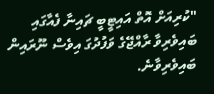"ކުރިއަށް އޮތް އައިޓީބީ ޗައިނާ ފެއާގައި ބައިވެރިވާ ރާއްޖޭގެ ވަފުދުގަ އިވެސް ނޫރައިން ބައިވެރިވާނެ.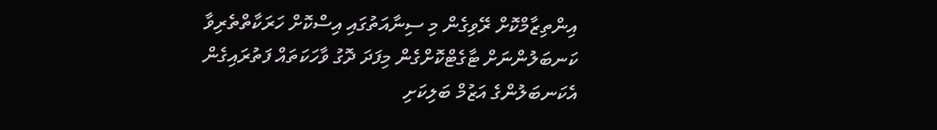އިންތިޒާމްކޮށް ރޭވިގެން މި ސިނާއަތުގައި އިސްކޮށް ހަރަކާތްތެރިވާ ކަނބަލުންނަށް ޓާގެޓްކޮށްގެން މިފަދަ ދޮގު ވާހަކަތައް ފަތުރައިގެން އެކަނބަލުންގެ އަޒުމް ބަލިކަށި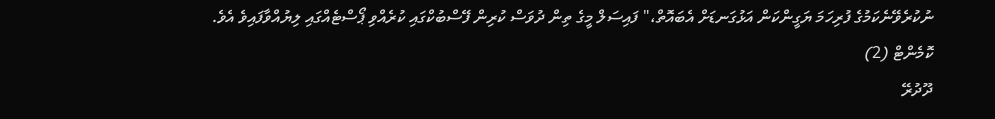ނުކުރެވޭނެކަމުގެ ފުރިހަމަ ޔަގީންކަން އަޅުގަނޑަށް އެބައޮތް،" ފައިސަލް މީގެ ތިން ދުވަސް ކުރިން ފޭސްބުކްގައި ކުރެއްވި ޕޯސްޓެއްގައި ލިޔުއްވާފައިވެ އެވެ.
ކޮމެންޓް (2)
ދޫދުރޭ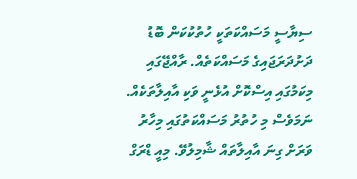ސިޔާސީ މަސައްކަތަކީ ހުތުކުކަން ބޮޑު ދަށުދަރަޖައިގެ މަސައްކަތެއް. ރާއްޖޭގައި މިކަމުގައި އިސްކޮށް އުޅެނީ ވަކި އާއިލާތަކެއް. ނަމަވެސް މި ހުތުރު މަސައްކަތުގައި މިހާރު ވަރަށް ގިނަ އާއިލާތައް ޝާމިލުވޭ. މިއީ ޑްރަގް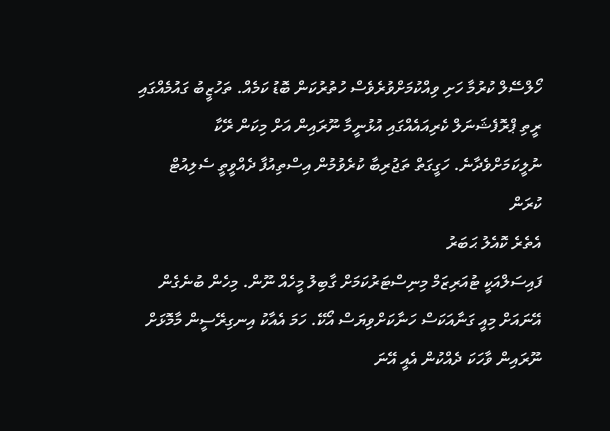ހޯލްސޭލް ކުރުމާ ހަށި ވިއްކުމަށްވުރެވެސް ހުތުރުކަން ބޮޑު ކަމެއް. ތަހުޒީބު ގައުމެއްގައި ރީތި ޕްރޮފެޝަނަލް ކެރިއައެއްގައި އުޅުނީމާ ނޫރައިން އަށް މިކަން ރޭކާ ނުލީކަމަށްވެދާނެ. ހަގީގަތް ތަޖުރިބާ ކުރެވުމުން އިސްތިއުފާ ދެއްވީތީ ސެލިއުޓް ކުރަން
އެތެރެ ކޮއެލު ޙަބަރު
ފައިސަލްއަކީ ޓުއަރިޒަމް މިނިސްޓަރުކަމަށް ގާބިލު މީހެއް ނޫން. މިހެން ބުނެގެން އޭނައަށް މިއީ ގަނާއަކަސް ހަނާކަށްވިޔަސް އޯކޭ. ހަމަ އެއާކު އިނގިރޭސީން މާމޮޅަށް ނޫރައިން ވާހަކަ ދެއްކުން އެއީ އޭނަ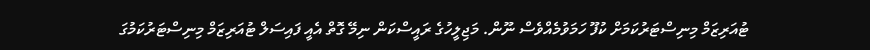ޓުއަރިޒަމް މިނިސްޓަރުކަމަށް ކުފޫ ހަމަވުމެއްވެސް ނޫން. މަޖިލީހުގެ ރައީސްކަން ނިމޭ ގޮތް އެއީ ފައިސަލް ޓުއަރިޒަމް މިނިސްޓަރުކަމުގަ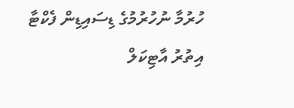ހުރުމާ ނުހުރުމުގެ ޑިސައިޑިން ފެކްޓާ
އިތުރު އާޓިކަލް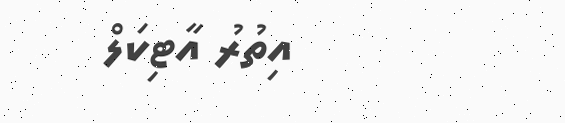އިތުރު އާޓިކަލް